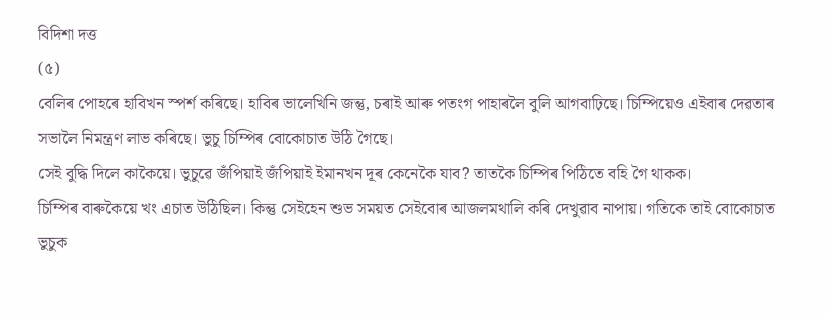বিদিশা দত্ত
(৫)
বেলিৰ পোহৰে হাবিখন স্পৰ্শ কৰিছে। হাবিৰ ভালেখিনি জন্তু, চৰাই আৰু পতংগ পাহাৰলৈ বুলি আগবাঢ়িছে। চিম্পিয়েও এইবাৰ দেৱতাৰ সভালৈ নিমন্ত্ৰণ লাভ কৰিছে। ভুচু চিম্পিৰ বোকোচাত উঠি গৈছে।
সেই বুদ্ধি দিলে কাকৈয়ে। ভুচুৱে জঁপিয়াই জঁপিয়াই ইমানখন দূৰ কেনেকৈ যাব? তাতকৈ চিম্পিৰ পিঠিতে বহি গৈ থাকক।
চিম্পিৰ বাৰুকৈয়ে খং এচাত উঠিছিল। কিন্তু সেইহেন শুভ সময়ত সেইবোৰ আজলমথালি কৰি দেখুৱাব নাপায়। গতিকে তাই বোকোচাত ভুচুক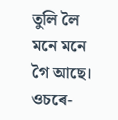তুলি লৈ মনে মনে গৈ আছে। ওচৰে-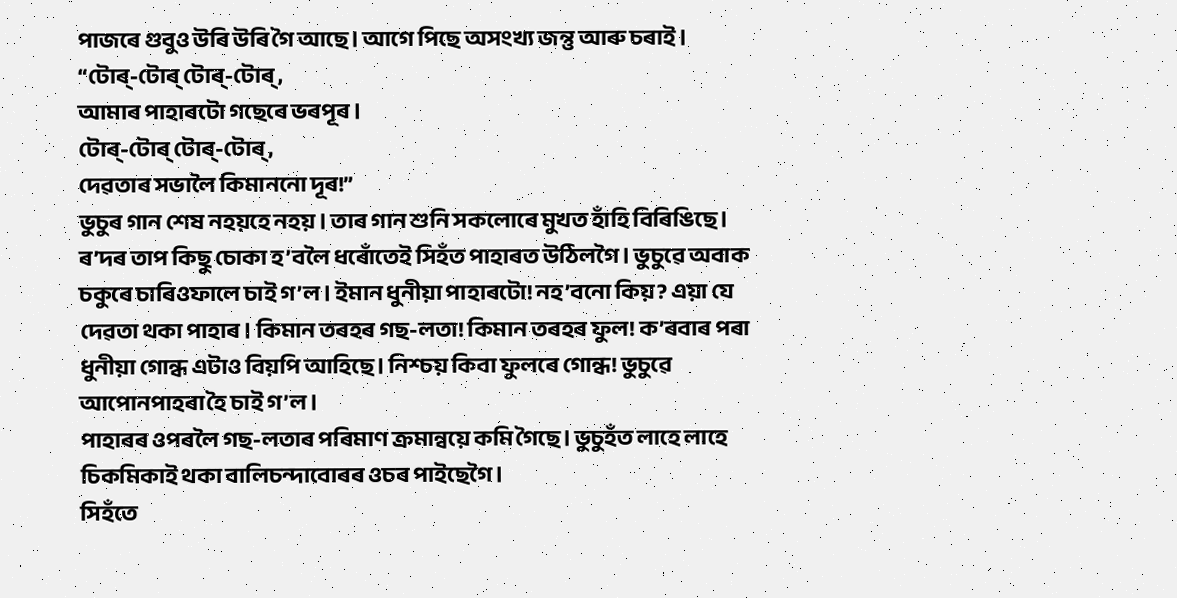পাজৰে গুবুও উৰি উৰি গৈ আছে। আগে পিছে অসংখ্য জন্তু আৰু চৰাই।
“টোৰ্-টোৰ্ টোৰ্-টোৰ্,
আমাৰ পাহাৰটো গছেৰে ভৰপূৰ।
টোৰ্-টোৰ্ টোৰ্-টোৰ্,
দেৱতাৰ সভালৈ কিমাননো দূৰ!”
ভুচুৰ গান শেষ নহয়হে নহয়। তাৰ গান শুনি সকলোৰে মুখত হাঁহি বিৰিঙিছে।
ৰ’দৰ তাপ কিছু চোকা হ’বলৈ ধৰোঁতেই সিহঁত পাহাৰত উঠিলগৈ। ভুচুৱে অবাক চকুৰে চাৰিওফালে চাই গ’ল। ইমান ধুনীয়া পাহাৰটো! নহ’বনো কিয়? এয়া যে দেৱতা থকা পাহাৰ। কিমান তৰহৰ গছ-লতা! কিমান তৰহৰ ফুল! ক’ৰবাৰ পৰা ধুনীয়া গোন্ধ এটাও বিয়পি আহিছে। নিশ্চয় কিবা ফুলৰে গোন্ধ! ভুচুৱে আপোনপাহৰা হৈ চাই গ’ল।
পাহাৰৰ ওপৰলৈ গছ-লতাৰ পৰিমাণ ক্ৰমান্বয়ে কমি গৈছে। ভুচুহঁত লাহে লাহে চিকমিকাই থকা বালিচন্দাবোৰৰ ওচৰ পাইছেগৈ।
সিহঁতে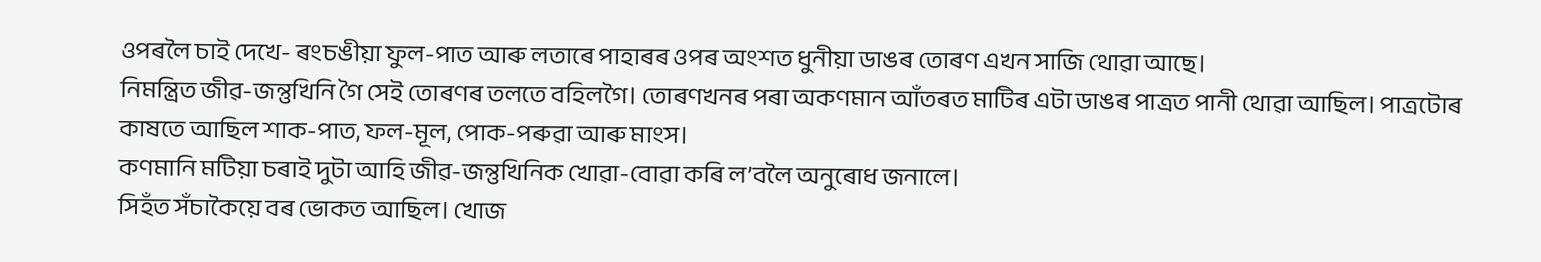ওপৰলৈ চাই দেখে- ৰংচঙীয়া ফুল-পাত আৰু লতাৰে পাহাৰৰ ওপৰ অংশত ধুনীয়া ডাঙৰ তোৰণ এখন সাজি থোৱা আছে।
নিমন্ত্ৰিত জীৱ-জন্তুখিনি গৈ সেই তোৰণৰ তলতে বহিলগৈ। তোৰণখনৰ পৰা অকণমান আঁতৰত মাটিৰ এটা ডাঙৰ পাত্ৰত পানী থোৱা আছিল। পাত্ৰটোৰ কাষতে আছিল শাক-পাত, ফল-মূল, পোক-পৰুৱা আৰু মাংস।
কণমানি মটিয়া চৰাই দুটা আহি জীৱ-জন্তুখিনিক খোৱা-বোৱা কৰি ল’বলৈ অনুৰোধ জনালে।
সিহঁত সঁচাকৈয়ে বৰ ভোকত আছিল। খোজ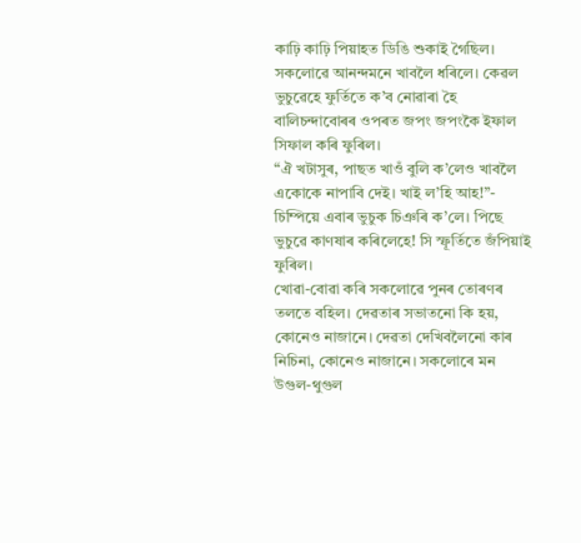কাঢ়ি কাঢ়ি পিয়াহত ডিঙি শুকাই গৈছিল। সকলোৱে আনন্দমনে খাবলৈ ধৰিলে। কেৱল ভুচুৱেহে ফুৰ্তিতে ক’ব নোৱাৰা হৈ বালিচন্দাবোৰৰ ওপৰত জপং জপংকৈ ইফাল সিফাল কৰি ফুৰিল।
“ঐ খটাসুৰ, পাছত খাওঁ বুলি ক’লেও খাবলৈ একোকে নাপাবি দেই। খাই ল’হি আহ!”- চিম্পিয়ে এবাৰ ভুচুক চিঞৰি ক’লে। পিছে ভুচুৱে কাণষাৰ কৰিলেহে! সি স্ফূৰ্তিতে জঁপিয়াই ফুৰিল।
খোৱা-বোৱা কৰি সকলোৱে পুনৰ তোৰণৰ তলতে বহিল। দেৱতাৰ সভাতনো কি হয়, কোনেও নাজানে। দেৱতা দেখিবলৈনো কাৰ নিচিনা, কোনেও নাজানে। সকলোৰে মন উগুল-থুগুল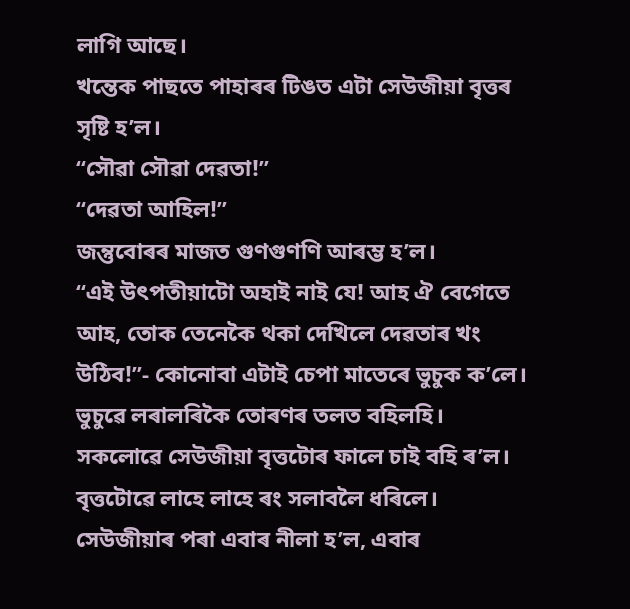লাগি আছে।
খন্তেক পাছতে পাহাৰৰ টিঙত এটা সেউজীয়া বৃত্তৰ সৃষ্টি হ’ল।
“সৌৱা সৌৱা দেৱতা!”
“দেৱতা আহিল!”
জন্তুবোৰৰ মাজত গুণগুণণি আৰম্ভ হ’ল।
“এই উৎপতীয়াটো অহাই নাই যে! আহ ঐ বেগেতে আহ, তোক তেনেকৈ থকা দেখিলে দেৱতাৰ খং উঠিব!”- কোনোবা এটাই চেপা মাতেৰে ভুচুক ক’লে। ভুচুৱে লৰালৰিকৈ তোৰণৰ তলত বহিলহি।
সকলোৱে সেউজীয়া বৃত্তটোৰ ফালে চাই বহি ৰ’ল। বৃত্তটোৱে লাহে লাহে ৰং সলাবলৈ ধৰিলে। সেউজীয়াৰ পৰা এবাৰ নীলা হ’ল, এবাৰ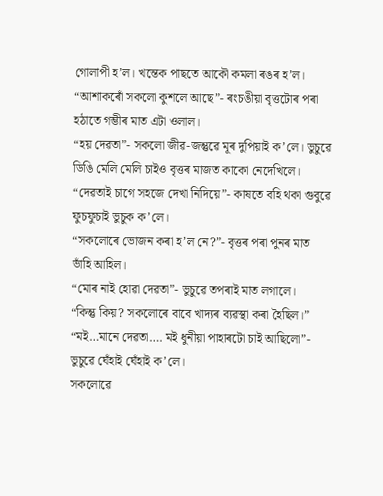গোলাপী হ’ল। খন্তেক পাছতে আকৌ কমলা ৰঙৰ হ’ল।
“আশাকৰোঁ সকলো কুশলে আছে”- ৰংচঙীয়া বৃত্তটোৰ পৰা হঠাতে গম্ভীৰ মাত এটা ওলাল।
“হয় দেৱতা”- সকলো জীৱ-জন্তুৱে মূৰ দুপিয়াই ক’লে। ভুচুৱে ডিঙি মেলি মেলি চাইও বৃত্তৰ মাজত কাকো নেদেখিলে।
“দেৱতাই চাগে সহজে দেখা নিদিয়ে”- কাষতে বহি থকা গুবুৱে ফুচফুচাই ভুচুক ক’লে।
“সকলোৰে ভোজন কৰা হ’ল নে?”- বৃত্তৰ পৰা পুনৰ মাত ভাঁহি আহিল।
“মোৰ নাই হোৱা দেৱতা”- ভুচুৱে তপৰাই মাত লগালে।
“কিন্তু কিয়? সকলোৰে বাবে খাদ্যৰ ব্যৱস্থা কৰা হৈছিল।”
“মই…মানে দেৱতা…. মই ধুনীয়া পাহাৰটো চাই আছিলো”- ভুচুৱে ঘেঁহাই ঘেঁহাই ক’লে।
সকলোৱে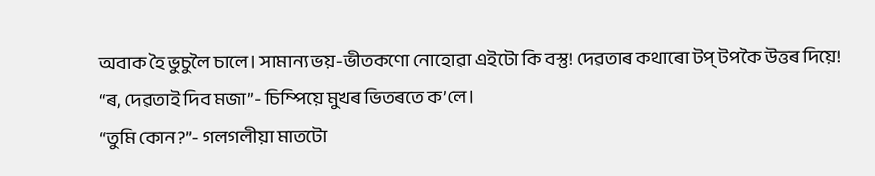অবাক হৈ ভুচুলৈ চালে। সামান্য ভয়-ভীতকণো নোহোৱা এইটো কি বস্তু! দেৱতাৰ কথাৰো টপ্ টপকৈ উত্তৰ দিয়ে!
“ৰ, দেৱতাই দিব মজা”- চিম্পিয়ে মুখৰ ভিতৰতে ক’লে।
“তুমি কোন?”- গলগলীয়া মাতটো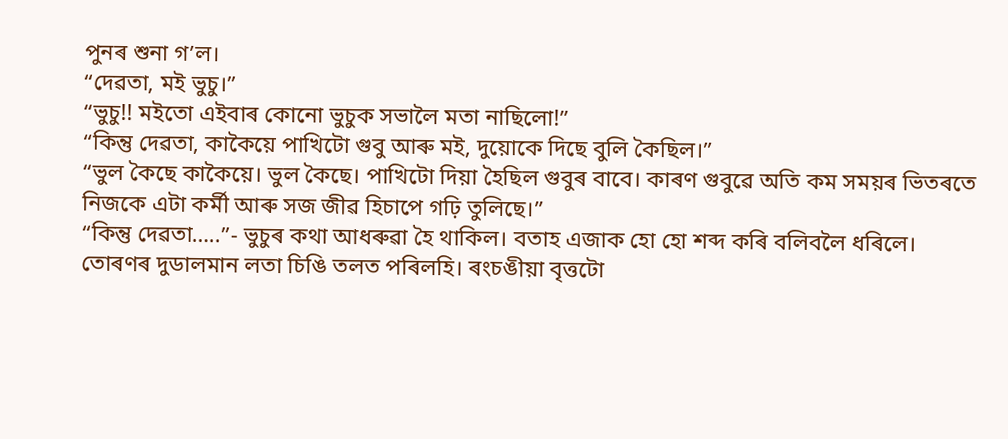পুনৰ শুনা গ’ল।
“দেৱতা, মই ভুচু।”
“ভুচু!! মইতো এইবাৰ কোনো ভুচুক সভালৈ মতা নাছিলো!”
“কিন্তু দেৱতা, কাকৈয়ে পাখিটো গুবু আৰু মই, দুয়োকে দিছে বুলি কৈছিল।”
“ভুল কৈছে কাকৈয়ে। ভুল কৈছে। পাখিটো দিয়া হৈছিল গুবুৰ বাবে। কাৰণ গুবুৱে অতি কম সময়ৰ ভিতৰতে নিজকে এটা কৰ্মী আৰু সজ জীৱ হিচাপে গঢ়ি তুলিছে।”
“কিন্তু দেৱতা…..”- ভুচুৰ কথা আধৰুৱা হৈ থাকিল। বতাহ এজাক হো হো শব্দ কৰি বলিবলৈ ধৰিলে। তোৰণৰ দুডালমান লতা চিঙি তলত পৰিলহি। ৰংচঙীয়া বৃত্তটো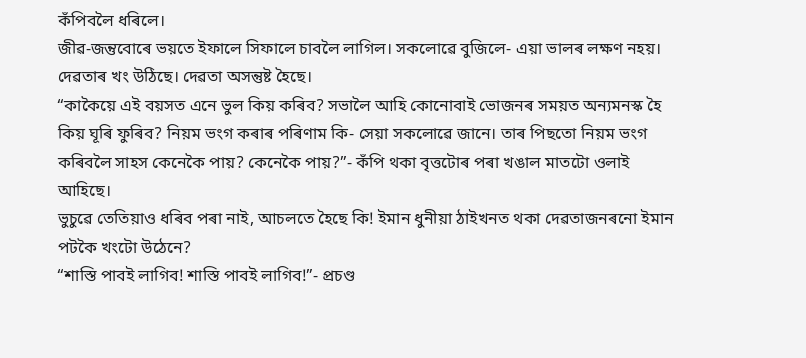কঁপিবলৈ ধৰিলে।
জীৱ-জন্তুবোৰে ভয়তে ইফালে সিফালে চাবলৈ লাগিল। সকলোৱে বুজিলে- এয়া ভালৰ লক্ষণ নহয়। দেৱতাৰ খং উঠিছে। দেৱতা অসন্তুষ্ট হৈছে।
“কাকৈয়ে এই বয়সত এনে ভুল কিয় কৰিব? সভালৈ আহি কোনোবাই ভোজনৰ সময়ত অন্যমনস্ক হৈ কিয় ঘূৰি ফুৰিব? নিয়ম ভংগ কৰাৰ পৰিণাম কি- সেয়া সকলোৱে জানে। তাৰ পিছতো নিয়ম ভংগ কৰিবলৈ সাহস কেনেকৈ পায়? কেনেকৈ পায়?”- কঁপি থকা বৃত্তটোৰ পৰা খঙাল মাতটো ওলাই আহিছে।
ভুচুৱে তেতিয়াও ধৰিব পৰা নাই, আচলতে হৈছে কি! ইমান ধুনীয়া ঠাইখনত থকা দেৱতাজনৰনো ইমান পটকৈ খংটো উঠেনে?
“শাস্তি পাবই লাগিব! শাস্তি পাবই লাগিব!”- প্ৰচণ্ড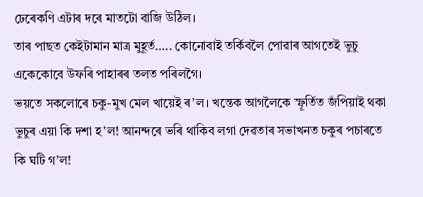ঢেৰেকণি এটাৰ দৰে মাতটো বাজি উঠিল।
তাৰ পাছত কেইটামান মাত্ৰ মুহূৰ্ত….. কোনোবাই তৰ্কিবলৈ পোৱাৰ আগতেই ভুচু একেকোবে উফৰি পাহাৰৰ তলত পৰিলগৈ।
ভয়তে সকলোৰে চকু-মুখ মেল খায়েই ৰ’ল। খন্তেক আগলৈকে স্ফূৰ্তিত জঁপিয়াই থকা ভুচুৰ এয়া কি দশা হ’ল! আনন্দৰে ভৰি থাকিব লগা দেৱতাৰ সভাখনত চকুৰ পচাৰতে কি ঘটি গ’ল!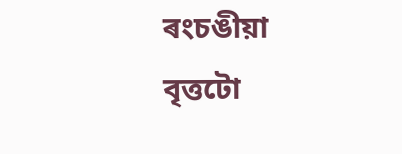ৰংচঙীয়া বৃত্তটো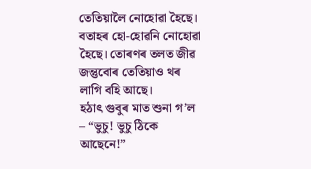তেতিয়ালৈ নোহোৱা হৈছে। বতাহৰ হো-হোৱনি নোহোৱা হৈছে। তোৰণৰ তলত জীৱ জন্তুবোৰ তেতিয়াও থৰ লাগি বহি আছে।
হঠাৎ গুবুৰ মাত শুনা গ’ল – “ভুচু! ভুচু ঠিকে আছেনে!”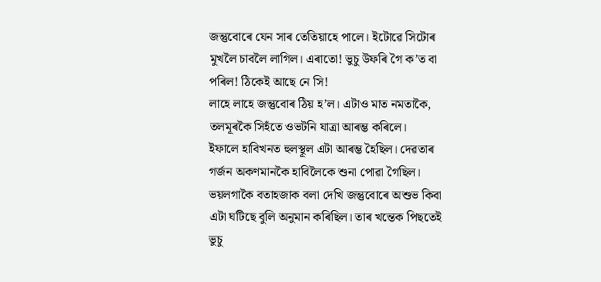জন্তুবোৰে যেন সাৰ তেতিয়াহে পালে। ইটোৱে সিটোৰ মুখলৈ চাবলৈ লাগিল। এৰাতো! ভুচু উফৰি গৈ ক’ত বা পৰিল! ঠিকেই আছে নে সি!
লাহে লাহে জন্তুবোৰ ঠিয় হ’ল। এটাও মাত নমতাকৈ, তলমূৰকৈ সিহঁতে ওভটনি যাত্ৰা আৰম্ভ কৰিলে।
ইফালে হাবিখনত হুলস্থূল এটা আৰম্ভ হৈছিল। দেৱতাৰ গৰ্জন অকণমানকৈ হাবিলৈকে শুনা পোৱা গৈছিল। ভয়লগাকৈ বতাহজাক বলা দেখি জন্তুবোৰে অশুভ কিবা এটা ঘটিছে বুলি অনুমান কৰিছিল। তাৰ খন্তেক পিছতেই ভুচু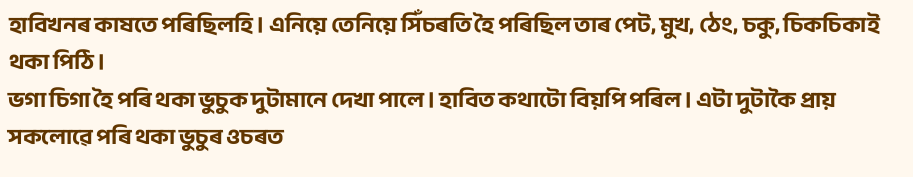হাবিখনৰ কাষতে পৰিছিলহি। এনিয়ে তেনিয়ে সিঁচৰতি হৈ পৰিছিল তাৰ পেট, মুখ, ঠেং, চকু, চিকচিকাই থকা পিঠি।
ভগা চিগা হৈ পৰি থকা ভুচুক দুটামানে দেখা পালে। হাবিত কথাটো বিয়পি পৰিল। এটা দুটাকৈ প্ৰায় সকলোৱে পৰি থকা ভুচুৰ ওচৰত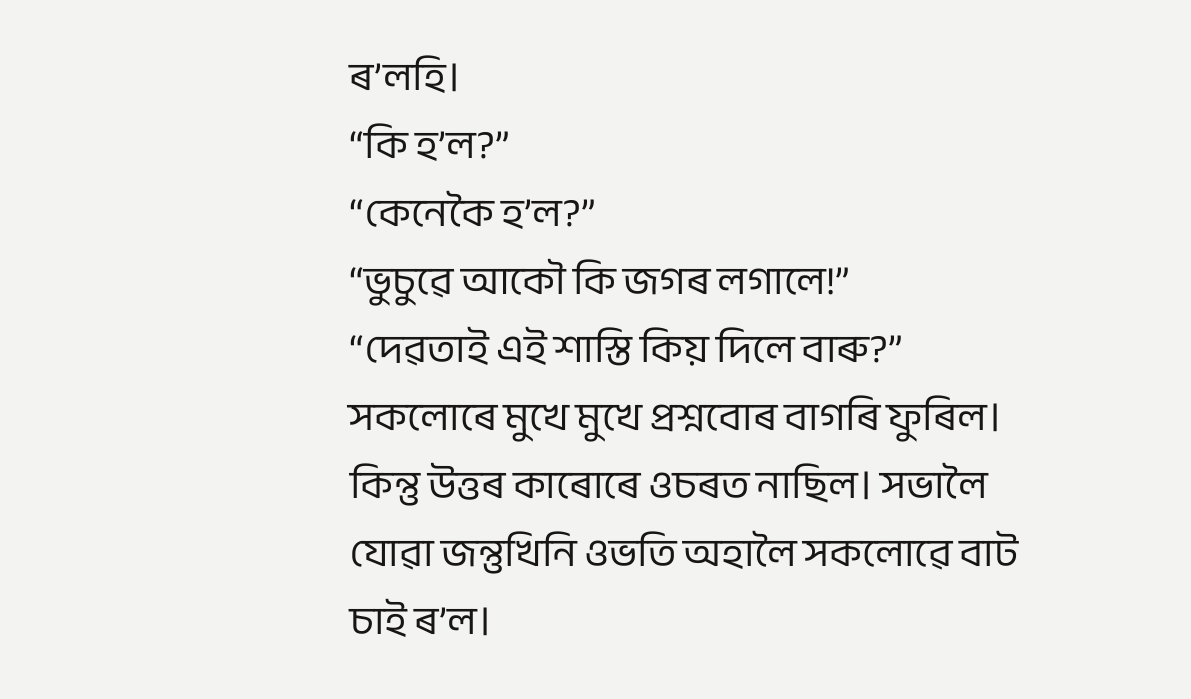ৰ’লহি।
“কি হ’ল?”
“কেনেকৈ হ’ল?”
“ভুচুৱে আকৌ কি জগৰ লগালে!”
“দেৱতাই এই শাস্তি কিয় দিলে বাৰু?”
সকলোৰে মুখে মুখে প্ৰশ্নবোৰ বাগৰি ফুৰিল। কিন্তু উত্তৰ কাৰোৰে ওচৰত নাছিল। সভালৈ যোৱা জন্তুখিনি ওভতি অহালৈ সকলোৱে বাট চাই ৰ’ল।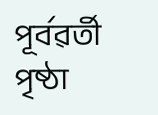পূৰ্বৱৰ্তী পৃষ্ঠা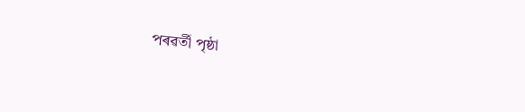পৰৱৰ্তী পৃষ্ঠা